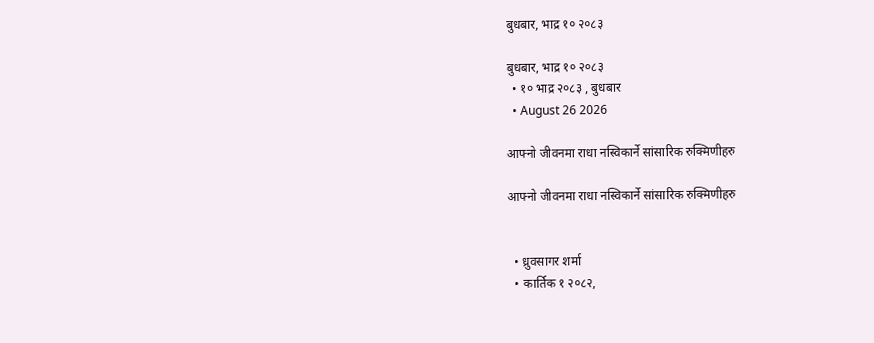बुधबार, भाद्र १० २०८३

बुधबार, भाद्र १० २०८३
  • १० भाद्र २०८३ , बुधबार
  • August 26 2026

आफ्नो जीवनमा राधा नस्विकार्ने सांसारिक रुक्मिणीहरु

आफ्नो जीवनमा राधा नस्विकार्ने सांसारिक रुक्मिणीहरु


  • ध्रुवसागर शर्मा
  • कार्तिक १ २०८२,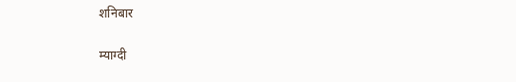शनिबार

म्याग्दी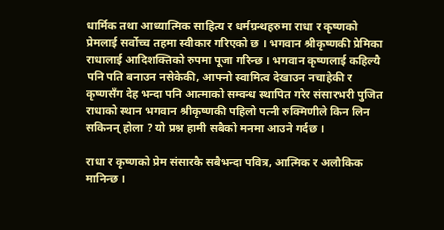धार्मिक तथा आध्यात्मिक साहित्य र धर्मग्रन्थहरुमा राधा र कृष्णको प्रेमलाई सर्वोच्च तहमा स्वीकार गरिएको छ । भगवान श्रीकृष्णकी प्रेमिका राधालाई आदिशक्तिको रुपमा पूजा गरिन्छ । भगवान कृष्णलाई कहिल्यै पनि पति बनाउन नसेकेकी, आफ्नो स्वामित्व देखाउन नचाहेकी र कृष्णसँग देह भन्दा पनि आत्माको सम्वन्ध स्थापित गरेर संसारभरी पुजित राधाको स्थान भगवान श्रीकृष्णकी पहिलो पत्नी रुक्मिणीले किन लिन सकिनन् होला ? यो प्रश्न हामी सबैको मनमा आउने गर्दछ ।

राधा र कृष्णको प्रेम संसारकै सबैभन्दा पवित्र, आत्मिक र अलौकिक मानिन्छ ।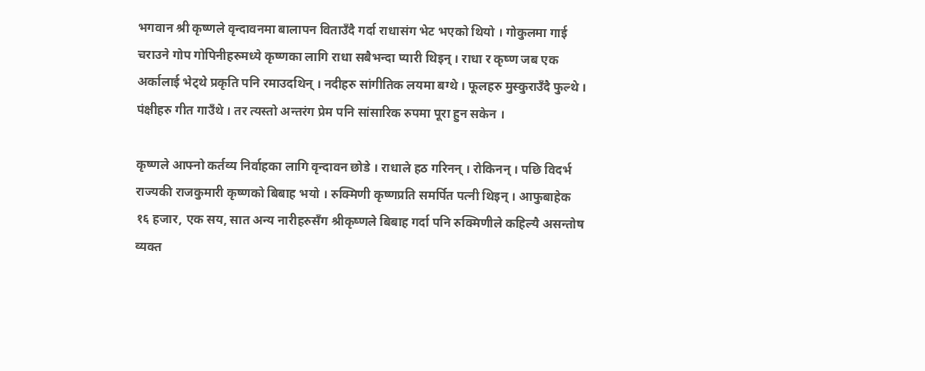भगवान श्री कृष्णले वृन्दावनमा बालापन विताउँदै गर्दा राधासंग भेट भएको थियो । गोकुलमा गाई चराउने गोप गोपिनीहरुमध्ये कृष्णका लागि राधा सबैभन्दा प्यारी थिइन् । राधा र कृष्ण जब एक अर्कालाई भेट्थे प्रकृति पनि रमाउदथिन् । नदीहरु सांगीतिक लयमा बग्थे । फूलहरु मुस्कुराउँदै फुल्थे । पंक्षीहरु गीत गाउँथे । तर त्यस्तो अन्तरंग प्रेम पनि सांसारिक रुपमा पूरा हुन सकेन ।

कृष्णले आफ्नो कर्तव्य निर्वाहका लागि वृन्दावन छोडे । राधाले हठ गरिनन् । रोकिनन् । पछि विदर्भ राज्यकी राजकुमारी कृष्णको बिबाह भयो । रुक्मिणी कृष्णप्रति समर्पित पत्नी थिइन् । आफुबाहेक १६ हजार, एक सय, सात अन्य नारीहरुसँग श्रीकृष्णले बिबाह गर्दा पनि रुक्मिणीले कहिल्यै असन्तोष व्यक्त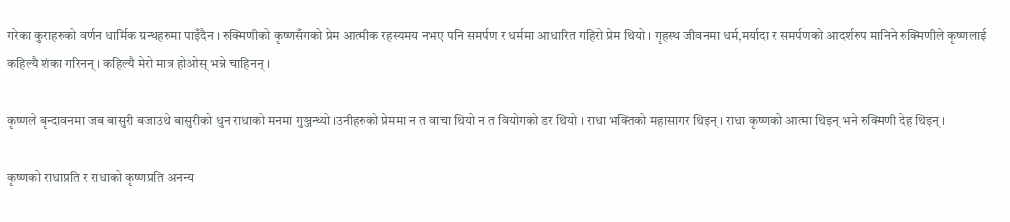गरेका कुराहरुको वर्णन धार्मिक ग्रन्थहरुमा पाइँदैन । रुक्मिणीको कृष्णसँगको प्रेम आत्मीक रहस्यमय नभए पनि समर्पण र धर्ममा आधारित गहिरो प्रेम थियो । गृहस्थ जीवनमा धर्म,मर्यादा र समर्पणको आदर्शरुप मानिने रुक्मिणीले कृष्णलाई कहिल्यै शंका गरिनन् । कहिल्यै मेरो मात्र होओस् भन्ने चाहिनन् ।

कृष्णले बृन्दावनमा जब बासुरी बजाउथे बासुरीको धुन राधाको मनमा गुञ्जन्थ्यो ।उनीहरुको प्रेममा न त वाचा थियो न त वियोगको डर थियो । राधा भक्तिको महासागर थिइन् । राधा कृष्णको आत्मा थिइन् भने रुक्मिणी देह थिइन् ।

कृष्णको राधाप्रति र राधाको कृष्णप्रति अनन्य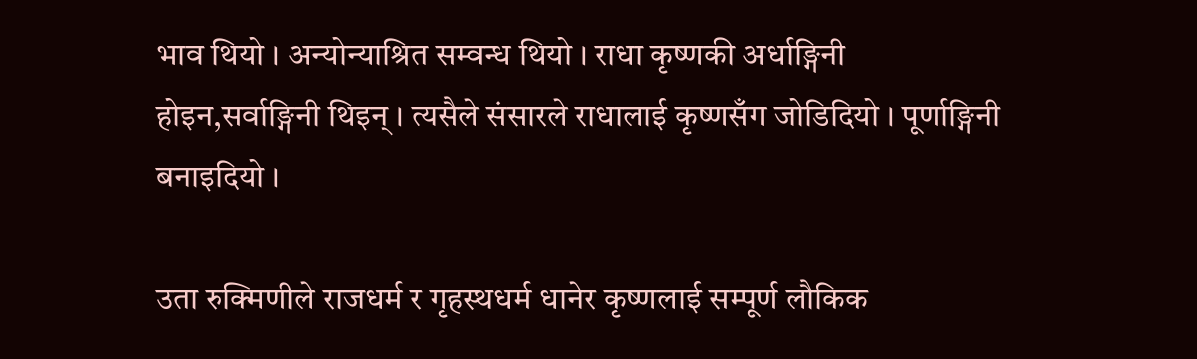भाव थियो । अन्योन्याश्रित सम्वन्ध थियो । राधा कृष्णकी अर्धाङ्गिनी होइन,सर्वाङ्गिनी थिइन् । त्यसैले संसारले राधालाई कृष्णसँग जोडिदियो । पूर्णाङ्गिनी बनाइदियो ।

उता रुक्मिणीले राजधर्म र गृहस्थधर्म धानेर कृष्णलाई सम्पूर्ण लौकिक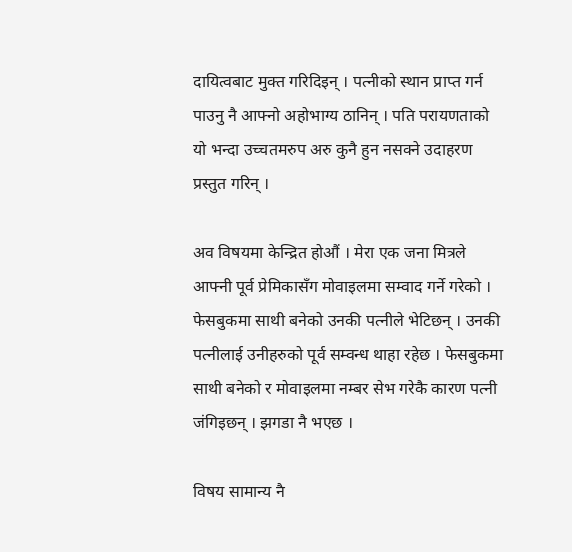दायित्वबाट मुक्त गरिदिइन् । पत्नीको स्थान प्राप्त गर्न पाउनु नै आफ्नो अहोभाग्य ठानिन् । पति परायणताको यो भन्दा उच्चतमरुप अरु कुनै हुन नसक्ने उदाहरण प्रस्तुत गरिन् ।

अव विषयमा केन्द्रित होऔं । मेरा एक जना मित्रले आफ्नी पूर्व प्रेमिकासँग मोवाइलमा सम्वाद गर्ने गरेको । फेसबुकमा साथी बनेको उनकी पत्नीले भेटिछन् । उनकी पत्नीलाई उनीहरुको पूर्व सम्वन्ध थाहा रहेछ । फेसबुकमा साथी बनेको र मोवाइलमा नम्बर सेभ गरेकै कारण पत्नी जंगिइछन् । झगडा नै भएछ ।

विषय सामान्य नै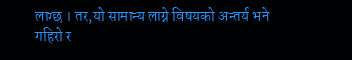लाग्छ । तर,यो सामान्य लाग्ने विषयको अन्तर्य भने गहिरो र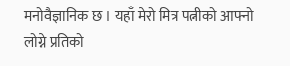मनोवैज्ञानिक छ । यहाँ मेरो मित्र पत्नीको आफ्नो लोग्ने प्रतिको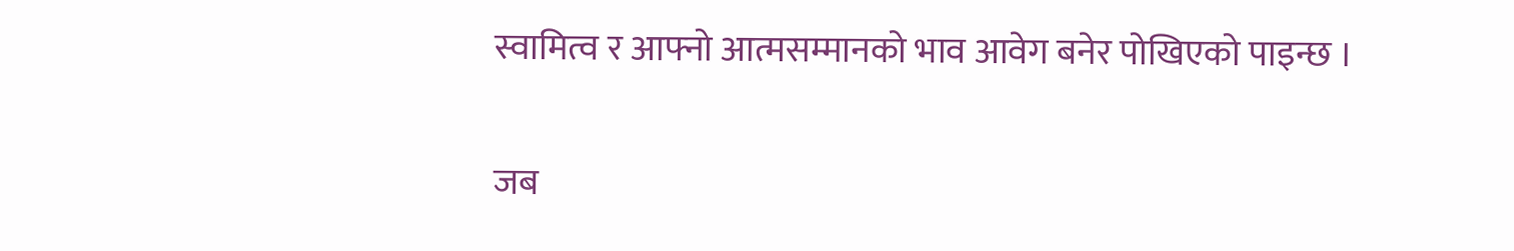स्वामित्व र आफ्नो आत्मसम्मानको भाव आवेग बनेर पोखिएको पाइन्छ ।

जब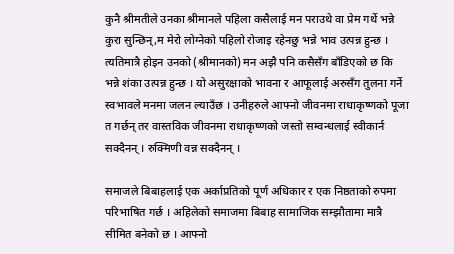कुनै श्रीमतीले उनका श्रीमानले पहिला कसैलाई मन पराउथे वा प्रेम गर्थे भन्ने कुरा सुन्छिन्,म मेरो लोग्नेको पहिलो रोजाइ रहेनछु भन्ने भाव उत्पन्न हुन्छ । त्यतिमात्रै होइन उनको (श्रीमानको) मन अझै पनि कसैसँग बाँडिएको छ कि भन्ने शंका उत्पन्न हुन्छ । यो असुरक्षाको भावना र आफूलाई अरुसँग तुलना गर्ने स्वभावले मनमा जलन ल्याउँछ । उनीहरुले आफ्नो जीवनमा राधाकृष्णको पूजा त गर्छन् तर वास्तविक जीवनमा राधाकृष्णको जस्तो सम्वन्धलाई स्वीकार्न सक्दैनन् । रुक्मिणी वन्न सक्दैनन् ।

समाजले बिबाहलाई एक अर्काप्रतिको पूर्ण अधिकार र एक निष्ठताको रुपमा परिभाषित गर्छ । अहिलेको समाजमा बिबाह सामाजिक सम्झौतामा मात्रै सीमित बनेको छ । आफ्नो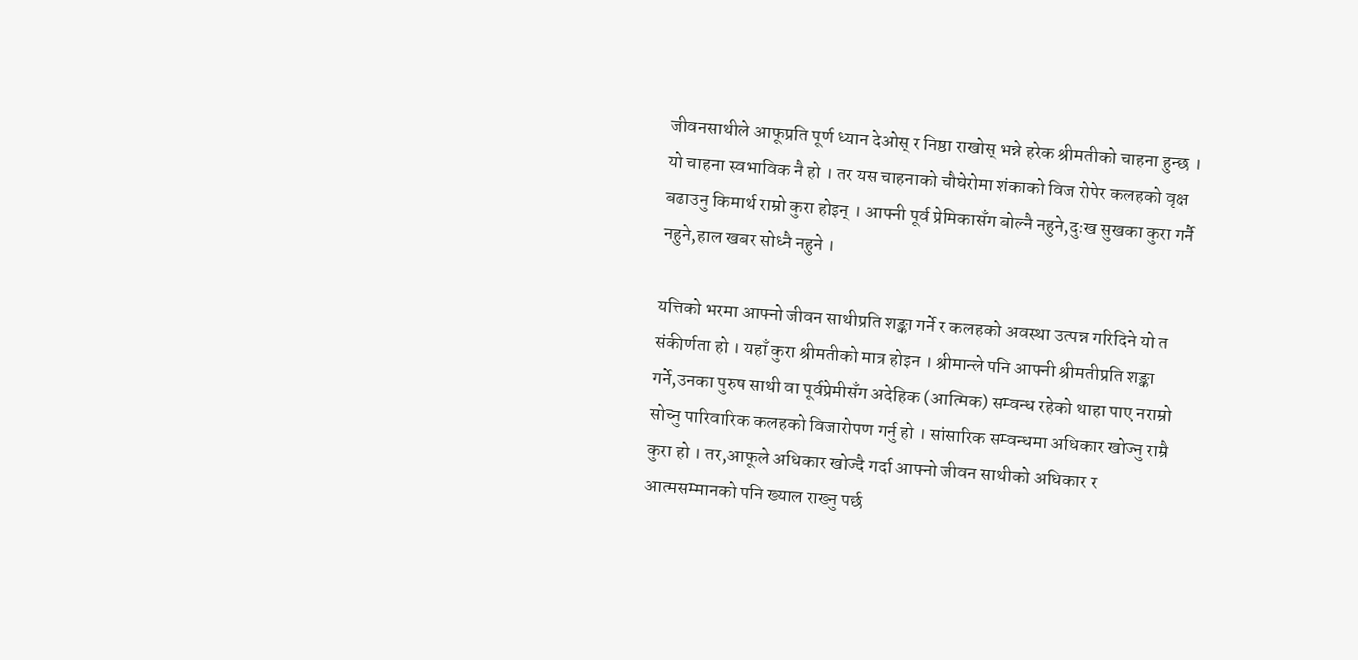जीवनसाथीले आफूप्रति पूर्ण ध्यान देओस् र निष्ठा राखोस् भन्ने हरेक श्रीमतीको चाहना हुन्छ । यो चाहना स्वभाविक नै हो । तर यस चाहनाको चौघेरोमा शंकाको विज रोपेर कलहको वृक्ष बढाउनु किमार्थ राम्रो कुरा होइन् । आफ्नी पूर्व प्रेमिकासँग बोल्नै नहुने,दुःख सुखका कुरा गर्नै नहुने,हाल खबर सोध्नै नहुने ।

यत्तिको भरमा आफ्नो जीवन साथीप्रति शङ्का गर्ने र कलहको अवस्था उत्पन्न गरिदिने यो त संकीर्णता हो । यहाँ कुरा श्रीमतीको मात्र होइन । श्रीमान्ले पनि आफ्नी श्रीमतीप्रति शङ्का गर्ने,उनका पुरुष साथी वा पूर्वप्रेमीसँग अदेहिक (आत्मिक) सम्वन्ध रहेको थाहा पाए नराम्रो सोच्नु पारिवारिक कलहको विजारोपण गर्नु हो । सांसारिक सम्वन्धमा अधिकार खोज्नु राम्रै कुरा हो । तर,आफूले अधिकार खोज्दै गर्दा आफ्नो जीवन साथीको अधिकार र आत्मसम्मानको पनि ख्याल राख्नु पर्छ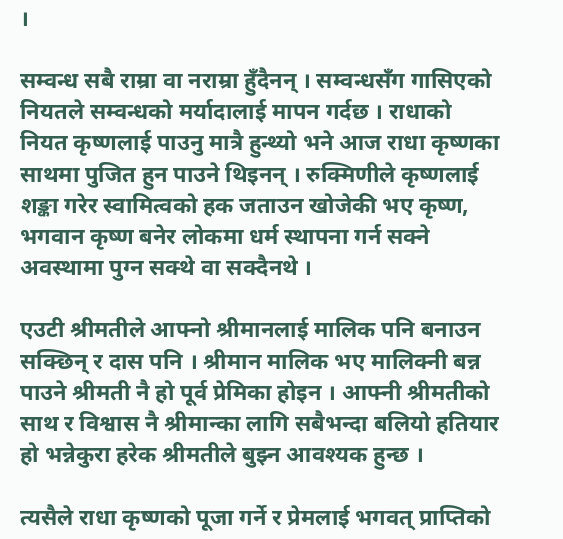।

सम्वन्ध सबै राम्रा वा नराम्रा हुँदैनन् । सम्वन्धसँग गासिएको नियतले सम्वन्धको मर्यादालाई मापन गर्दछ । राधाको नियत कृष्णलाई पाउनु मात्रै हुन्थ्यो भने आज राधा कृष्णका साथमा पुजित हुन पाउने थिइनन् । रुक्मिणीले कृष्णलाई शङ्का गरेर स्वामित्वको हक जताउन खोजेकी भए कृष्ण, भगवान कृष्ण बनेर लोकमा धर्म स्थापना गर्न सक्ने अवस्थामा पुग्न सक्थे वा सक्दैनथे ।

एउटी श्रीमतीले आफ्नो श्रीमानलाई मालिक पनि बनाउन सक्छिन् र दास पनि । श्रीमान मालिक भए मालिक्नी बन्न पाउने श्रीमती नै हो पूर्व प्रेमिका होइन । आफ्नी श्रीमतीको साथ र विश्वास नै श्रीमान्का लागि सबैभन्दा बलियो हतियार हो भन्नेकुरा हरेक श्रीमतीले बुझ्न आवश्यक हुन्छ ।

त्यसैले राधा कृष्णको पूजा गर्ने र प्रेमलाई भगवत् प्राप्तिको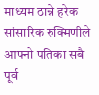माध्यम ठान्ने हरेक सांसारिक रुक्मिणीले आफ्नो पतिका सबै पूर्व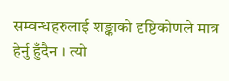सम्वन्धहरुलाई शङ्काको दृष्टिकोणले मात्र हेर्नु हुँदैन । त्यो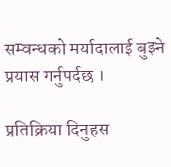सम्वन्धको मर्यादालाई बुझ्ने प्रयास गर्नुपर्दछ ।

प्रतिक्रिया दिनुहस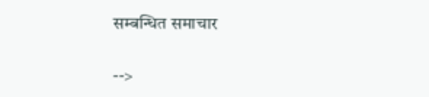सम्बन्धित समाचार

-->